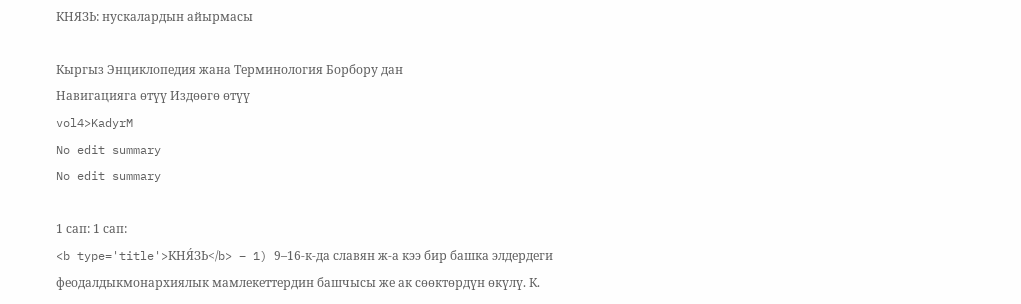КНЯЗЬ: нускалардын айырмасы

Кыргыз Энциклопедия жана Терминология Борбору дан
Навигацияга өтүү Издөөгө өтүү
vol4>KadyrM
No edit summary
No edit summary

1 сап: 1 сап:
<b type='title'>КНЯ́ЗЬ</b> – 1) 9–16-к-да славян ж-а кээ бир башка элдердеги феодалдыкмонархиялык мамлекеттердин башчысы же ак сөөктөрдүн өкүлү. К.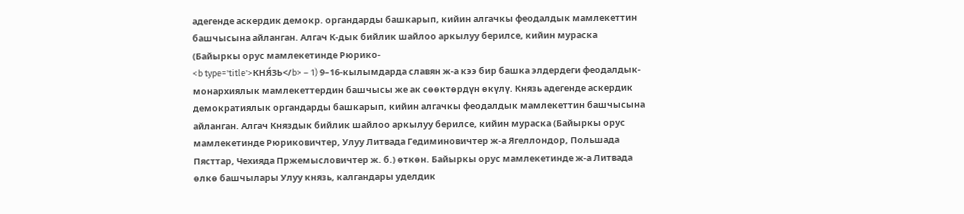адегенде аскердик демокр. органдарды башкарып, кийин алгачкы феодалдык мамлекеттин башчысына айланган. Алгач К-дык бийлик шайлоо аркылуу берилсе, кийин мураска (Байыркы орус мамлекетинде Рюрико-
<b type='title'>КНЯ́ЗЬ</b> – 1) 9–16-кылымдарда славян ж-а кээ бир башка элдердеги феодалдык-монархиялык мамлекеттердин башчысы же ак сөөктөрдүн өкүлү. Князь адегенде аскердик демократиялык органдарды башкарып, кийин алгачкы феодалдык мамлекеттин башчысына айланган. Алгач Княздык бийлик шайлоо аркылуу берилсе, кийин мураска (Байыркы орус мамлекетинде Рюриковичтер, Улуу Литвада Гедиминовичтер ж-а Ягеллондор, Польшада Пясттар, Чехияда Пржемысловичтер ж. б.) өткөн. Байыркы орус мамлекетинде ж-а Литвада өлкө башчылары Улуу князь, калгандары уделдик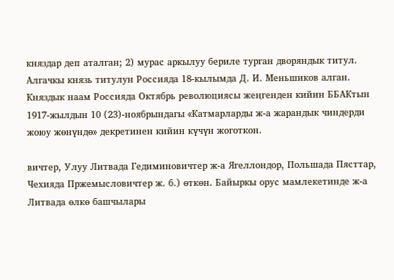княздар деп аталган; 2) мурас аркылуу бериле турган дворяндык титул. Алгачкы князь титулун Россияда 18-кылымда Д. И. Меньшиков алган. Княздык наам Россияда Октябрь революциясы жеңгенден кийин ББАКтын 1917-жылдын 10 (23)-ноябрындагы «Катмарларды ж-а жарандык чиндерди жоюу жөнүндө» декретинен кийин күчүн жоготкон.

вичтер, Улуу Литвада Гедиминовичтер ж-а Ягеллондор, Польшада Пясттар, Чехияда Пржемысловичтер ж. б.) өткөн. Байыркы орус мамлекетинде ж-а Литвада өлкө башчылары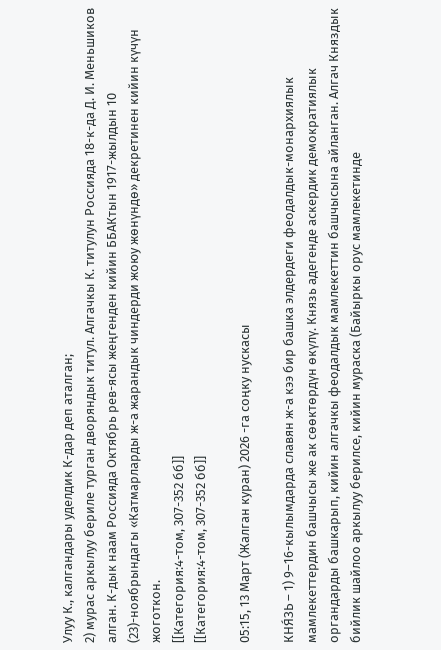Улуу К., калгандары уделдик К-дар деп аталган;
2) мурас аркылуу бериле турган дворяндык титул. Алгачкы К. титулун Россияда 18-к-да Д. И. Меньшиков алган. К-дык наам Россияда Октябрь рев-ясы жеңгенден кийин ББАКтын 1917-жылдын 10 (23)-ноябрындагы «Катмарларды ж-а жарандык чиндерди жоюу жөнүндө» декретинен кийин күчүн жоготкон.
[[Категория:4-том, 307-352 бб]]
[[Категория:4-том, 307-352 бб]]

05:15, 13 Март (Жалган куран) 2026 -га соңку нускасы

КНЯ́ЗЬ – 1) 9–16-кылымдарда славян ж-а кээ бир башка элдердеги феодалдык-монархиялык мамлекеттердин башчысы же ак сөөктөрдүн өкүлү. Князь адегенде аскердик демократиялык органдарды башкарып, кийин алгачкы феодалдык мамлекеттин башчысына айланган. Алгач Княздык бийлик шайлоо аркылуу берилсе, кийин мураска (Байыркы орус мамлекетинде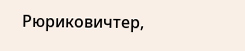Рюриковичтер,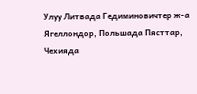Улуу Литвада Гедиминовичтер ж-а Ягеллондор, Польшада Пясттар, Чехияда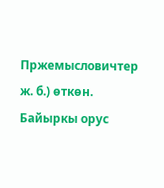Пржемысловичтер ж. б.) өткөн. Байыркы орус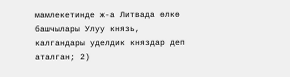мамлекетинде ж-а Литвада өлкө башчылары Улуу князь, калгандары уделдик княздар деп аталган; 2)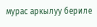мурас аркылуу бериле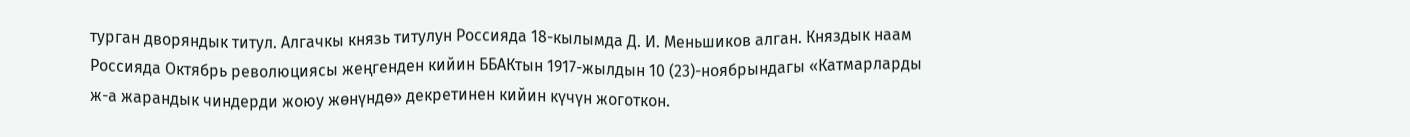турган дворяндык титул. Алгачкы князь титулун Россияда 18-кылымда Д. И. Меньшиков алган. Княздык наам Россияда Октябрь революциясы жеңгенден кийин ББАКтын 1917-жылдын 10 (23)-ноябрындагы «Катмарларды ж-а жарандык чиндерди жоюу жөнүндө» декретинен кийин күчүн жоготкон.